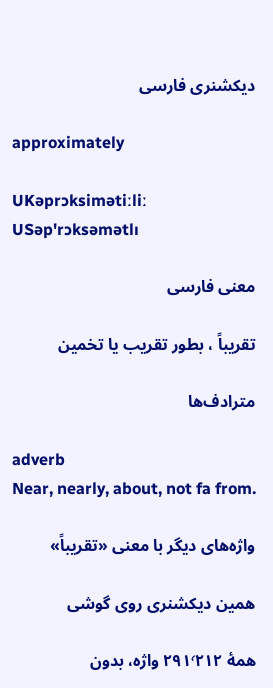دیکشنری فارسی

approximately

UKəprɔksimətiːliː USəp'rɔksəmətlı

معنی فارسی

تقريباً ، بطور تقريب يا تخمين

مترادف‌ها

adverb
Near, nearly, about, not fa from.

واژه‌های دیگر با معنی «تقريباً»

همین دیکشنری روی گوشی

همهٔ ۲۹۱٬۲۱۲ واژه، بدون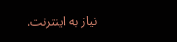نیاز به اینترنت.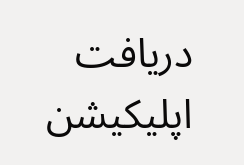دریافت اپلیکیشن